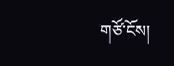གཙོ་ངོས།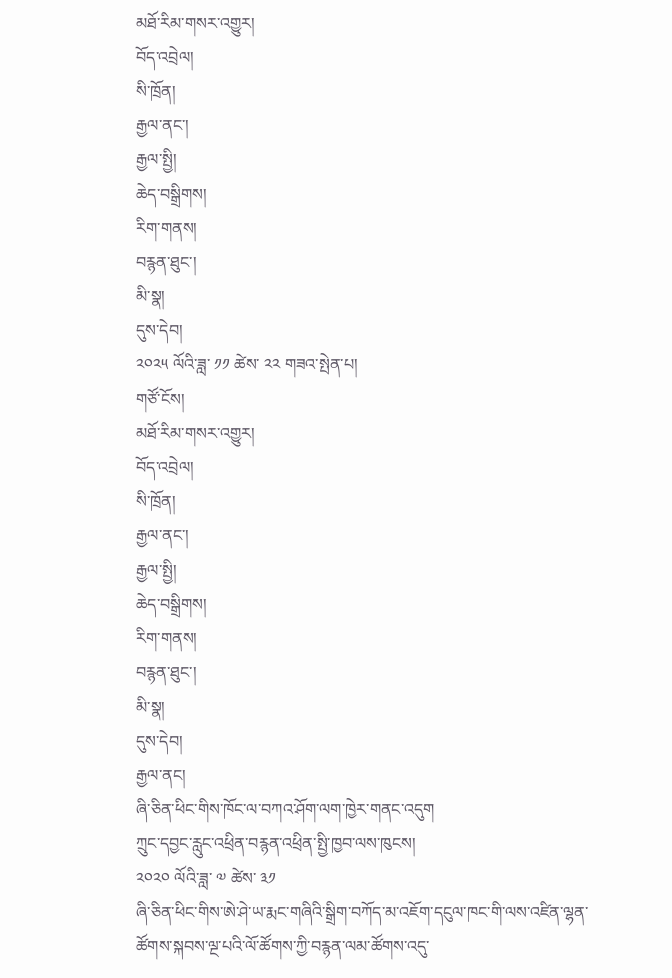མཐོ་རིམ་གསར་འགྱུར།
བོད་འབྲེལ།
སི་ཁྲོན།
རྒྱལ་ནང་།
རྒྱལ་སྤྱི།
ཆེད་བསྒྲིགས།
རིག་གནས།
བརྙན་ཐུང་།
མི་སྣ།
དུས་དེབ།
༢༠༢༥ ལོའི་ཟླ་ ༡༡ ཚེས་ ༢༢ གཟའ་སྤེན་པ།
གཙོ་ངོས།
མཐོ་རིམ་གསར་འགྱུར།
བོད་འབྲེལ།
སི་ཁྲོན།
རྒྱལ་ནང་།
རྒྱལ་སྤྱི།
ཆེད་བསྒྲིགས།
རིག་གནས།
བརྙན་ཐུང་།
མི་སྣ།
དུས་དེབ།
རྒྱལ་ནང།
ཞི་ཅིན་ཕིང་གིས་ཁོང་ལ་བཀའ་ཤོག་ལག་ཁྱེར་གནང་འདུག
ཀྲུང་དབྱང་རླུང་འཕྲིན་བརྙན་འཕྲིན་སྤྱི་ཁྱབ་ལས་ཁུངས།
༢༠༢༠ ལོའི་ཟླ་ ༧ ཚེས་ ༣༡
ཞི་ཅིན་ཕིང་གིས་ཨེ་ཤེ་ཡ་རྨང་གཞིའི་སྒྲིག་བཀོད་མ་འཇོག་དངུལ་ཁང་གི་ལས་འཛིན་ལྷན་ཚོགས་སྐབས་ལྔ་པའི་ལོ་ཚོགས་ཀྱི་བརྙན་ལམ་ཚོགས་འདུ་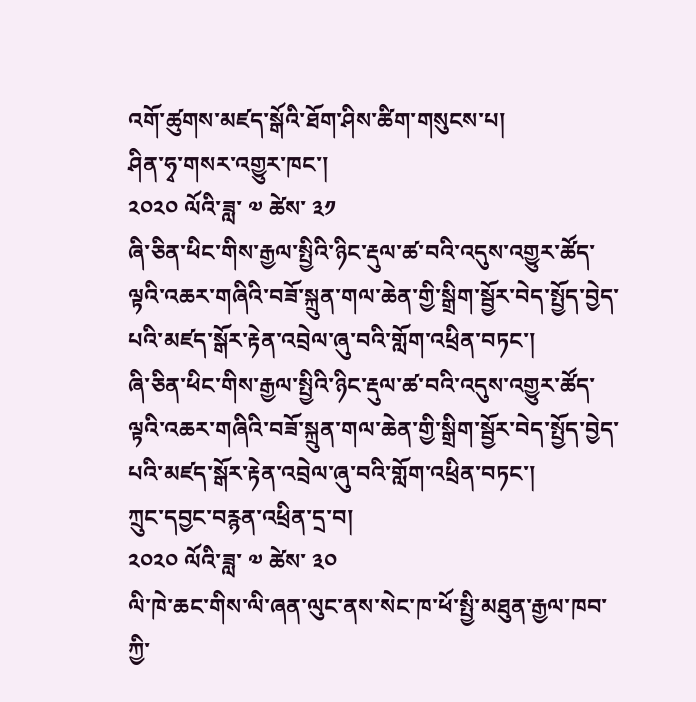འགོ་ཚུགས་མཛད་སྒོའི་ཐོག་ཤིས་ཚིག་གསུངས་པ།
ཤིན་ཧྭ་གསར་འགྱུར་ཁང་།
༢༠༢༠ ལོའི་ཟླ་ ༧ ཚེས་ ༣༡
ཞི་ཅིན་ཕིང་གིས་རྒྱལ་སྤྱིའི་ཉིང་རྡུལ་ཚ་བའི་འདུས་འགྱུར་ཚོད་ལྟའི་འཆར་གཞིའི་བཟོ་སྐྲུན་གལ་ཆེན་གྱི་སྒྲིག་སྦྱོར་བེད་སྤྱོད་བྱེད་པའི་མཛད་སྒོར་རྟེན་འབྲེལ་ཞུ་བའི་གློག་འཕྲིན་བཏང་།
ཞི་ཅིན་ཕིང་གིས་རྒྱལ་སྤྱིའི་ཉིང་རྡུལ་ཚ་བའི་འདུས་འགྱུར་ཚོད་ལྟའི་འཆར་གཞིའི་བཟོ་སྐྲུན་གལ་ཆེན་གྱི་སྒྲིག་སྦྱོར་བེད་སྤྱོད་བྱེད་པའི་མཛད་སྒོར་རྟེན་འབྲེལ་ཞུ་བའི་གློག་འཕྲིན་བཏང་།
ཀྲུང་དབྱང་བརྙན་འཕྲིན་དྲ་བ།
༢༠༢༠ ལོའི་ཟླ་ ༧ ཚེས་ ༣༠
ལི་ཁེ་ཆང་གིས་ལི་ཞན་ལུང་ནས་སེང་ཁ་ཕོ་སྤྱི་མཐུན་རྒྱལ་ཁབ་ཀྱི་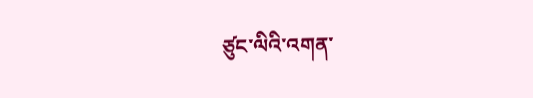ཙུང་ལིའི་འགན་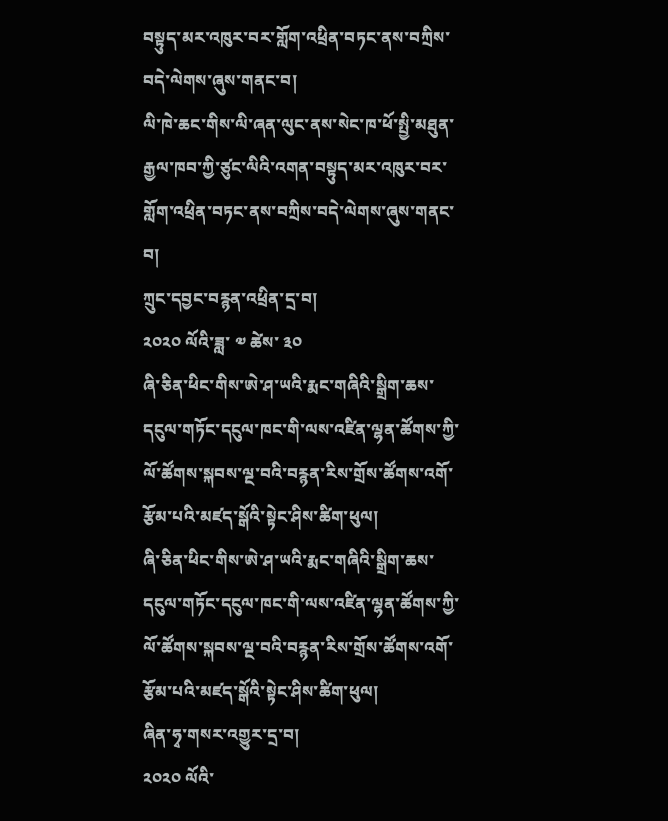བསྟུད་མར་འཁུར་བར་གློག་འཕྲིན་བཏང་ནས་བཀྲིས་བདེ་ལེགས་ཞུས་གནང་བ།
ལི་ཁེ་ཆང་གིས་ལི་ཞན་ལུང་ནས་སེང་ཁ་ཕོ་སྤྱི་མཐུན་རྒྱལ་ཁབ་ཀྱི་ཙུང་ལིའི་འགན་བསྟུད་མར་འཁུར་བར་གློག་འཕྲིན་བཏང་ནས་བཀྲིས་བདེ་ལེགས་ཞུས་གནང་བ།
ཀྲུང་དབྱང་བརྙན་འཕྲིན་དྲ་བ།
༢༠༢༠ ལོའི་ཟླ་ ༧ ཚེས་ ༣༠
ཞི་ཅིན་ཕིང་གིས་ཨེ་ཤ་ཡའི་རྨང་གཞིའི་སྒྲིག་ཆས་དངུལ་གཏོང་དངུལ་ཁང་གི་ལས་འཛིན་ལྷན་ཚོགས་ཀྱི་ལོ་ཚོགས་སྐབས་ལྔ་བའི་བརྙན་རིས་གྲོས་ཚོགས་འགོ་རྩོམ་པའི་མཛད་སྒོའི་སྟེང་ཤིས་ཚིག་ཕུལ།
ཞི་ཅིན་ཕིང་གིས་ཨེ་ཤ་ཡའི་རྨང་གཞིའི་སྒྲིག་ཆས་དངུལ་གཏོང་དངུལ་ཁང་གི་ལས་འཛིན་ལྷན་ཚོགས་ཀྱི་ལོ་ཚོགས་སྐབས་ལྔ་བའི་བརྙན་རིས་གྲོས་ཚོགས་འགོ་རྩོམ་པའི་མཛད་སྒོའི་སྟེང་ཤིས་ཚིག་ཕུལ།
ཞིན་ཧྭ་གསར་འགྱུར་དྲ་བ།
༢༠༢༠ ལོའི་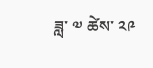ཟླ་ ༧ ཚེས་ ༢༩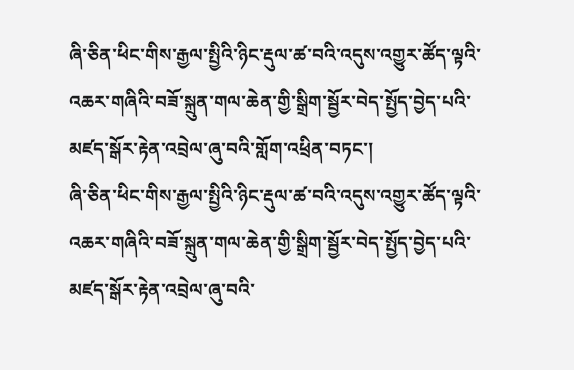ཞི་ཅིན་ཕིང་གིས་རྒྱལ་སྤྱིའི་ཉིང་རྡུལ་ཚ་བའི་འདུས་འགྱུར་ཚོད་ལྟའི་འཆར་གཞིའི་བཟོ་སྐྲུན་གལ་ཆེན་གྱི་སྒྲིག་སྦྱོར་བེད་སྤྱོད་བྱེད་པའི་མཛད་སྒོར་རྟེན་འབྲེལ་ཞུ་བའི་གློག་འཕྲིན་བཏང་།
ཞི་ཅིན་ཕིང་གིས་རྒྱལ་སྤྱིའི་ཉིང་རྡུལ་ཚ་བའི་འདུས་འགྱུར་ཚོད་ལྟའི་འཆར་གཞིའི་བཟོ་སྐྲུན་གལ་ཆེན་གྱི་སྒྲིག་སྦྱོར་བེད་སྤྱོད་བྱེད་པའི་མཛད་སྒོར་རྟེན་འབྲེལ་ཞུ་བའི་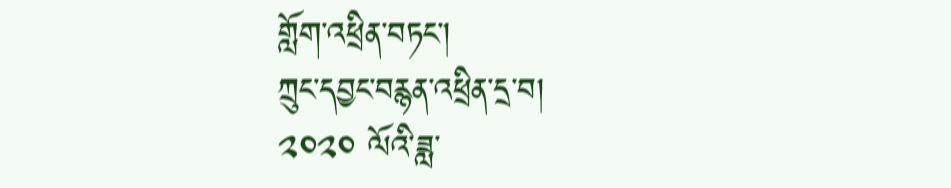གློག་འཕྲིན་བཏང་།
ཀྲུང་དབྱང་བརྙན་འཕྲིན་དྲ་བ།
༢༠༢༠ ལོའི་ཟླ་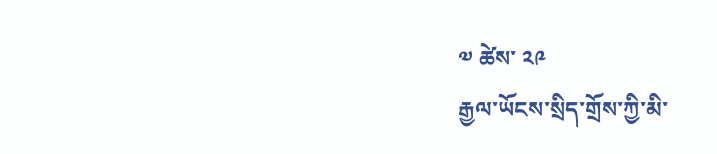༧ ཚེས་ ༢༩
རྒྱལ་ཡོངས་སྲིད་གྲོས་ཀྱི་མི་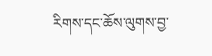རིགས་དང་ཆོས་ལུགས་བྱ་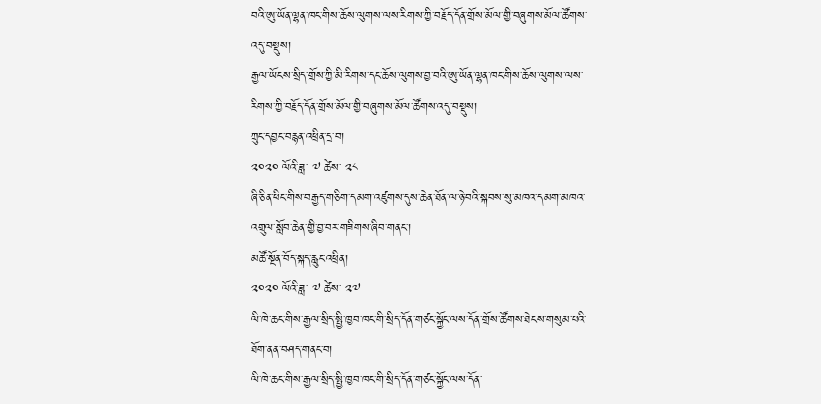བའི་ཨུ་ཡོན་ལྷན་ཁང་གིས་ཆོས་ལུགས་ལས་རིགས་ཀྱི་བརྗོད་དོན་གྲོས་མོལ་གྱི་བཞུགས་མོལ་ཚོགས་འདུ་བསྡུས།
རྒྱལ་ཡོངས་སྲིད་གྲོས་ཀྱི་མི་རིགས་དང་ཆོས་ལུགས་བྱ་བའི་ཨུ་ཡོན་ལྷན་ཁང་གིས་ཆོས་ལུགས་ལས་རིགས་ཀྱི་བརྗོད་དོན་གྲོས་མོལ་གྱི་བཞུགས་མོལ་ཚོགས་འདུ་བསྡུས།
ཀྲུང་དབྱང་བརྙན་འཕྲིན་དྲ་བ།
༢༠༢༠ ལོའི་ཟླ་ ༧ ཚེས་ ༢༨
ཞི་ཅིན་ཕིང་གིས་བརྒྱད་གཅིག་དམག་འཛུགས་དུས་ཆེན་ཐོན་ལ་ཉེ་བའི་སྐབས་སུ་མཁའ་དམག་མཁའ་འགྲུལ་སློབ་ཆེན་གྱི་བྱ་བར་གཟིགས་ཞིབ་གནང་།
མཚོ་སྔོན་བོད་སྐད་རླུང་འཕྲིན།
༢༠༢༠ ལོའི་ཟླ་ ༧ ཚེས་ ༢༧
ལི་ཁེ་ཆང་གིས་རྒྱལ་སྲིད་སྤྱི་ཁྱབ་ཁང་གི་སྲིད་དོན་གཙང་སྐྱོང་ལས་དོན་གྲོས་ཚོགས་ཐེངས་གསུམ་པའི་ཐོག་ནན་བཤད་གནང་བ།
ལི་ཁེ་ཆང་གིས་རྒྱལ་སྲིད་སྤྱི་ཁྱབ་ཁང་གི་སྲིད་དོན་གཙང་སྐྱོང་ལས་དོན་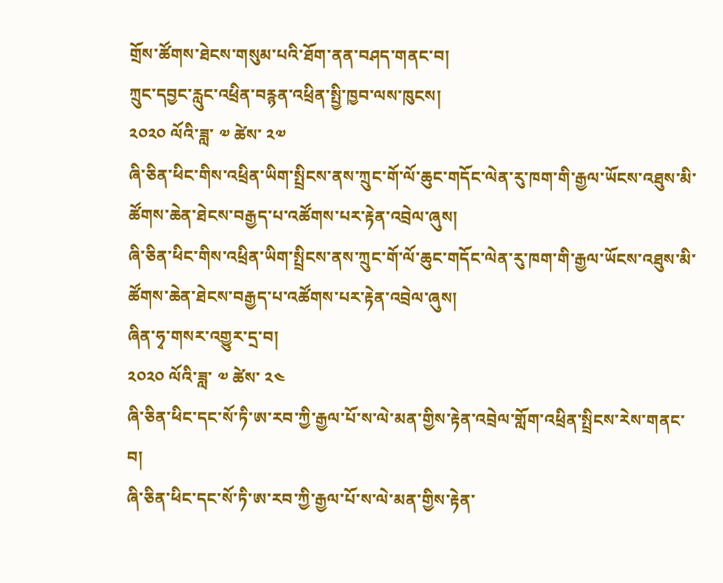གྲོས་ཚོགས་ཐེངས་གསུམ་པའི་ཐོག་ནན་བཤད་གནང་བ།
ཀྲུང་དབྱང་རླུང་འཕྲིན་བརྙན་འཕྲིན་སྤྱི་ཁྱབ་ལས་ཁུངས།
༢༠༢༠ ལོའི་ཟླ་ ༧ ཚེས་ ༢༧
ཞི་ཅིན་ཕིང་གིས་འཕྲིན་ཡིག་སྤྲིངས་ནས་ཀྲུང་གོ་ལོ་ཆུང་གདོང་ལེན་རུ་ཁག་གི་རྒྱལ་ཡོངས་འཐུས་མི་ཚོགས་ཆེན་ཐེངས་བརྒྱད་པ་འཚོགས་པར་རྟེན་འབྲེལ་ཞུས།
ཞི་ཅིན་ཕིང་གིས་འཕྲིན་ཡིག་སྤྲིངས་ནས་ཀྲུང་གོ་ལོ་ཆུང་གདོང་ལེན་རུ་ཁག་གི་རྒྱལ་ཡོངས་འཐུས་མི་ཚོགས་ཆེན་ཐེངས་བརྒྱད་པ་འཚོགས་པར་རྟེན་འབྲེལ་ཞུས།
ཞིན་ཧྭ་གསར་འགྱུར་དྲ་བ།
༢༠༢༠ ལོའི་ཟླ་ ༧ ཚེས་ ༢༤
ཞི་ཅིན་ཕིང་དང་སོ་ཏི་ཨ་རབ་ཀྱི་རྒྱལ་པོ་ས་ལེ་མན་གྱིས་རྟེན་འབྲེལ་གློག་འཕྲིན་སྤྲིངས་རེས་གནང་བ།
ཞི་ཅིན་ཕིང་དང་སོ་ཏི་ཨ་རབ་ཀྱི་རྒྱལ་པོ་ས་ལེ་མན་གྱིས་རྟེན་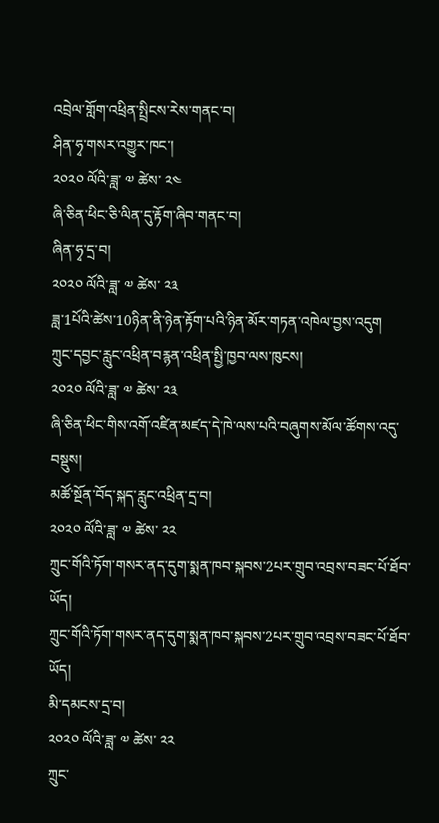འབྲེལ་གློག་འཕྲིན་སྤྲིངས་རེས་གནང་བ།
ཤིན་ཧྭ་གསར་འགྱུར་ཁང་།
༢༠༢༠ ལོའི་ཟླ་ ༧ ཚེས་ ༢༤
ཞི་ཅིན་ཕིང་ཅི་ལིན་དུ་རྟོག་ཞིབ་གནང་བ།
ཞིན་ཧྭ་དྲ་བ།
༢༠༢༠ ལོའི་ཟླ་ ༧ ཚེས་ ༢༣
ཟླ་1པོའི་ཚེས་10ཉིན་ནི་ཉེན་རྟོག་པའི་ཉིན་མོར་གཏན་འཁེལ་བྱས་འདུག
ཀྲུང་དབྱང་རླུང་འཕྲིན་བརྙན་འཕྲིན་སྤྱི་ཁྱབ་ལས་ཁུངས།
༢༠༢༠ ལོའི་ཟླ་ ༧ ཚེས་ ༢༣
ཞི་ཅིན་ཕིང་གིས་འགོ་འཛིན་མཛད་དེ་ཁེ་ལས་པའི་བཞུགས་མོལ་ཚོགས་འདུ་བསྡུས།
མཚོ་སྔོན་བོད་སྐད་རླུང་འཕྲིན་དྲ་བ།
༢༠༢༠ ལོའི་ཟླ་ ༧ ཚེས་ ༢༢
ཀྲུང་གོའི་ཏོག་གསར་ནད་དུག་སྨན་ཁབ་སྐབས་2པར་གྲུབ་འབྲས་བཟང་པོ་ཐོབ་ཡོད།
ཀྲུང་གོའི་ཏོག་གསར་ནད་དུག་སྨན་ཁབ་སྐབས་2པར་གྲུབ་འབྲས་བཟང་པོ་ཐོབ་ཡོད།
མི་དམངས་དྲ་བ།
༢༠༢༠ ལོའི་ཟླ་ ༧ ཚེས་ ༢༢
ཀྲུང་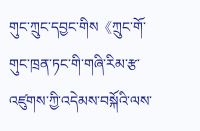གུང་ཀྲུང་དབྱང་གིས《ཀྲུང་གོ་གུང་ཁྲན་ཏང་གི་གཞི་རིམ་རྩ་འཛུགས་ཀྱི་འདེམས་བསྐོའི་ལས་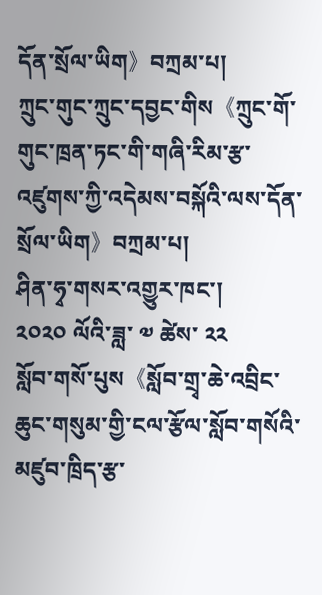དོན་སྲོལ་ཡིག》བཀྲམ་པ།
ཀྲུང་གུང་ཀྲུང་དབྱང་གིས《ཀྲུང་གོ་གུང་ཁྲན་ཏང་གི་གཞི་རིམ་རྩ་འཛུགས་ཀྱི་འདེམས་བསྐོའི་ལས་དོན་སྲོལ་ཡིག》བཀྲམ་པ།
ཤིན་ཧྭ་གསར་འགྱུར་ཁང་།
༢༠༢༠ ལོའི་ཟླ་ ༧ ཚེས་ ༢༢
སློབ་གསོ་པུས《སློབ་གྲྭ་ཆེ་འབྲིང་ཆུང་གསུམ་གྱི་ངལ་རྩོལ་སློབ་གསོའི་མཛུབ་ཁྲིད་རྩ་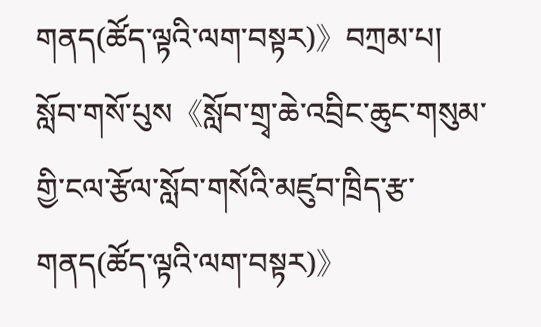གནད(ཚོད་ལྟའི་ལག་བསྟར)》བཀྲམ་པ།
སློབ་གསོ་པུས《སློབ་གྲྭ་ཆེ་འབྲིང་ཆུང་གསུམ་གྱི་ངལ་རྩོལ་སློབ་གསོའི་མཛུབ་ཁྲིད་རྩ་གནད(ཚོད་ལྟའི་ལག་བསྟར)》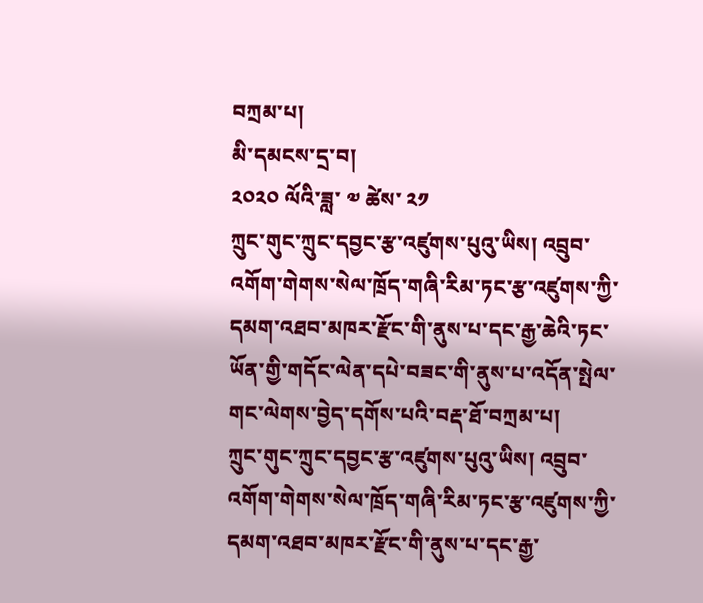བཀྲམ་པ།
མི་དམངས་དྲ་བ།
༢༠༢༠ ལོའི་ཟླ་ ༧ ཚེས་ ༢༡
ཀྲུང་གུང་ཀྲུང་དབྱང་རྩ་འཛུགས་པུའུ་ཡིས། འབྲུབ་འགོག་གེགས་སེལ་ཁྲོད་གཞི་རིམ་ཏང་རྩ་འཛུགས་ཀྱི་དམག་འཐབ་མཁར་རྫོང་གི་ནུས་པ་དང་རྒྱ་ཆེའི་ཏང་ཡོན་གྱི་གདོང་ལེན་དཔེ་བཟང་གི་ནུས་པ་འདོན་སྤེལ་གང་ལེགས་བྱེད་དགོས་པའི་བརྡ་ཐོ་བཀྲམ་པ།
ཀྲུང་གུང་ཀྲུང་དབྱང་རྩ་འཛུགས་པུའུ་ཡིས། འབྲུབ་འགོག་གེགས་སེལ་ཁྲོད་གཞི་རིམ་ཏང་རྩ་འཛུགས་ཀྱི་དམག་འཐབ་མཁར་རྫོང་གི་ནུས་པ་དང་རྒྱ་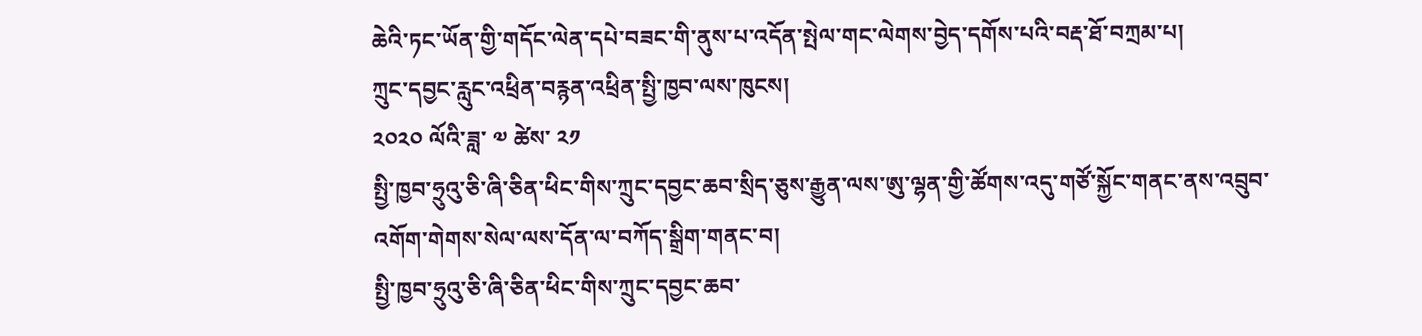ཆེའི་ཏང་ཡོན་གྱི་གདོང་ལེན་དཔེ་བཟང་གི་ནུས་པ་འདོན་སྤེལ་གང་ལེགས་བྱེད་དགོས་པའི་བརྡ་ཐོ་བཀྲམ་པ།
ཀྲུང་དབྱང་རླུང་འཕྲིན་བརྙན་འཕྲིན་སྤྱི་ཁྱབ་ལས་ཁུངས།
༢༠༢༠ ལོའི་ཟླ་ ༧ ཚེས་ ༢༡
སྤྱི་ཁྱབ་ཧྲུའུ་ཅི་ཞི་ཅིན་ཕིང་གིས་ཀྲུང་དབྱང་ཆབ་སྲིད་ཅུས་རྒྱུན་ལས་ཨུ་ལྷན་གྱི་ཚོགས་འདུ་གཙོ་སྐྱོང་གནང་ནས་འབྲུབ་འགོག་གེགས་སེལ་ལས་དོན་ལ་བཀོད་སྒྲིག་གནང་བ།
སྤྱི་ཁྱབ་ཧྲུའུ་ཅི་ཞི་ཅིན་ཕིང་གིས་ཀྲུང་དབྱང་ཆབ་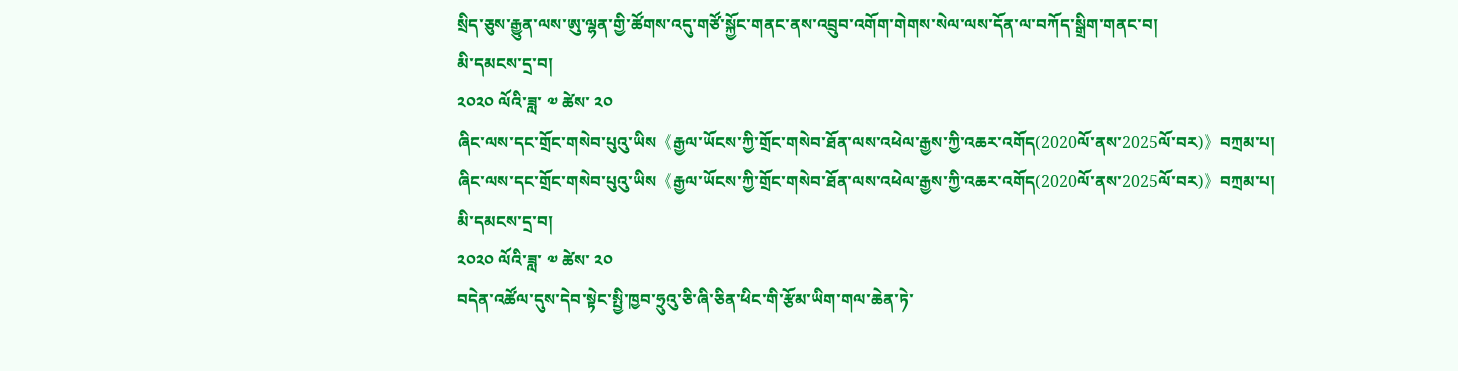སྲིད་ཅུས་རྒྱུན་ལས་ཨུ་ལྷན་གྱི་ཚོགས་འདུ་གཙོ་སྐྱོང་གནང་ནས་འབྲུབ་འགོག་གེགས་སེལ་ལས་དོན་ལ་བཀོད་སྒྲིག་གནང་བ།
མི་དམངས་དྲ་བ།
༢༠༢༠ ལོའི་ཟླ་ ༧ ཚེས་ ༢༠
ཞིང་ལས་དང་གྲོང་གསེབ་པུའུ་ཡིས《རྒྱལ་ཡོངས་ཀྱི་གྲོང་གསེབ་ཐོན་ལས་འཕེལ་རྒྱས་ཀྱི་འཆར་འགོད(2020ལོ་ནས་2025ལོ་བར)》བཀྲམ་པ།
ཞིང་ལས་དང་གྲོང་གསེབ་པུའུ་ཡིས《རྒྱལ་ཡོངས་ཀྱི་གྲོང་གསེབ་ཐོན་ལས་འཕེལ་རྒྱས་ཀྱི་འཆར་འགོད(2020ལོ་ནས་2025ལོ་བར)》བཀྲམ་པ།
མི་དམངས་དྲ་བ།
༢༠༢༠ ལོའི་ཟླ་ ༧ ཚེས་ ༢༠
བདེན་འཚོལ་དུས་དེབ་སྟེང་སྤྱི་ཁྱབ་ཧྲུའུ་ཅི་ཞི་ཅིན་ཕིང་གི་རྩོམ་ཡིག་གལ་ཆེན་ཏེ་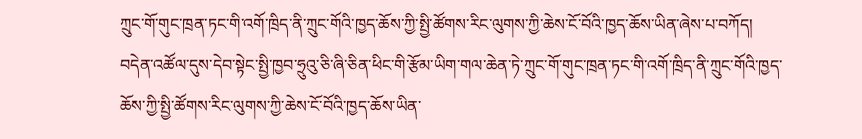ཀྲུང་གོ་གུང་ཁྲན་ཏང་གི་འགོ་ཁྲིད་ནི་ཀྲུང་གོའི་ཁྱད་ཆོས་ཀྱི་སྤྱི་ཚོགས་རིང་ལུགས་ཀྱི་ཆེས་ངོ་བོའི་ཁྱད་ཆོས་ཡིན་ཞེས་པ་བཀོད།
བདེན་འཚོལ་དུས་དེབ་སྟེང་སྤྱི་ཁྱབ་ཧྲུའུ་ཅི་ཞི་ཅིན་ཕིང་གི་རྩོམ་ཡིག་གལ་ཆེན་ཏེ་ཀྲུང་གོ་གུང་ཁྲན་ཏང་གི་འགོ་ཁྲིད་ནི་ཀྲུང་གོའི་ཁྱད་ཆོས་ཀྱི་སྤྱི་ཚོགས་རིང་ལུགས་ཀྱི་ཆེས་ངོ་བོའི་ཁྱད་ཆོས་ཡིན་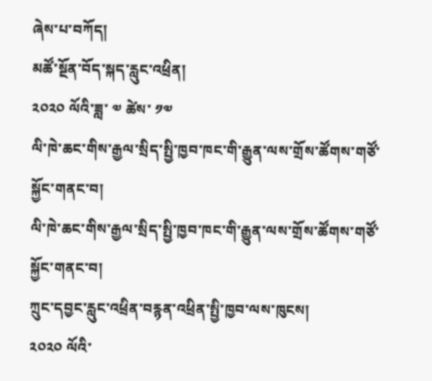ཞེས་པ་བཀོད།
མཚོ་སྔོན་བོད་སྐད་རླུང་འཕྲིན།
༢༠༢༠ ལོའི་ཟླ་ ༧ ཚེས་ ༡༧
ལི་ཁེ་ཆང་གིས་རྒྱལ་སྲིད་སྤྱི་ཁྱབ་ཁང་གི་རྒྱུན་ལས་གྲོས་ཚོགས་གཙོ་སྐྱོང་གནང་བ།
ལི་ཁེ་ཆང་གིས་རྒྱལ་སྲིད་སྤྱི་ཁྱབ་ཁང་གི་རྒྱུན་ལས་གྲོས་ཚོགས་གཙོ་སྐྱོང་གནང་བ།
ཀྲུང་དབྱང་རླུང་འཕྲིན་བརྙན་འཕྲིན་སྤྱི་ཁྱབ་ལས་ཁུངས།
༢༠༢༠ ལོའི་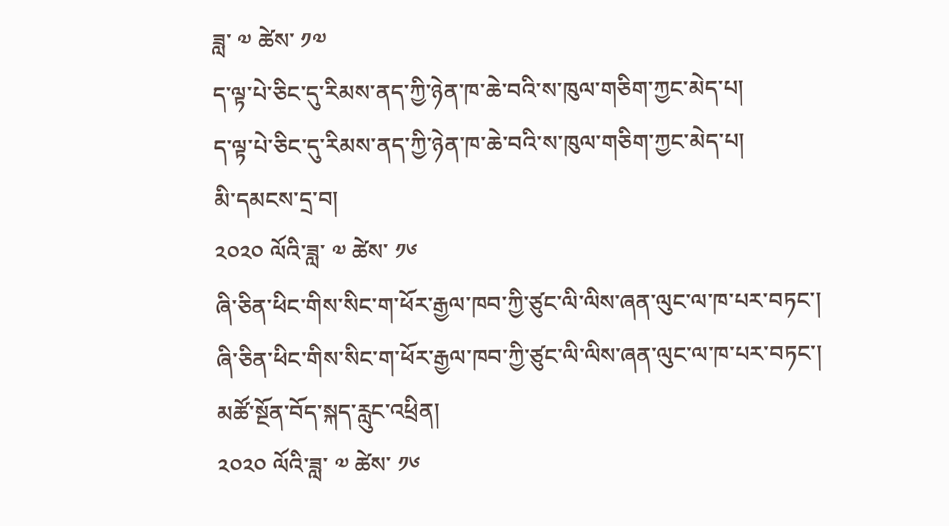ཟླ་ ༧ ཚེས་ ༡༧
ད་ལྟ་པེ་ཅིང་དུ་རིམས་ནད་ཀྱི་ཉེན་ཁ་ཆེ་བའི་ས་ཁུལ་གཅིག་ཀྱང་མེད་པ།
ད་ལྟ་པེ་ཅིང་དུ་རིམས་ནད་ཀྱི་ཉེན་ཁ་ཆེ་བའི་ས་ཁུལ་གཅིག་ཀྱང་མེད་པ།
མི་དམངས་དྲ་བ།
༢༠༢༠ ལོའི་ཟླ་ ༧ ཚེས་ ༡༦
ཞི་ཅིན་ཕིང་གིས་སིང་ག་ཕོར་རྒྱལ་ཁབ་ཀྱི་ཙུང་ལི་ལིས་ཞན་ལུང་ལ་ཁ་པར་བཏང་།
ཞི་ཅིན་ཕིང་གིས་སིང་ག་ཕོར་རྒྱལ་ཁབ་ཀྱི་ཙུང་ལི་ལིས་ཞན་ལུང་ལ་ཁ་པར་བཏང་།
མཚོ་སྔོན་བོད་སྐད་རླུང་འཕྲིན།
༢༠༢༠ ལོའི་ཟླ་ ༧ ཚེས་ ༡༦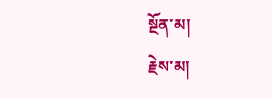སྔོན་མ།
རྗེས་མ།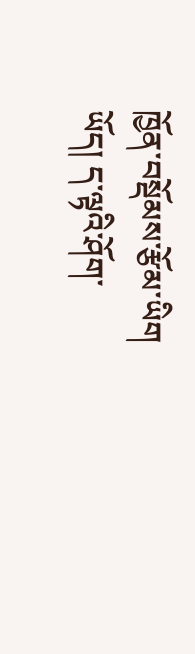ཁྱོན་བསྡོམས་རྩོམ་ཡིག
ཡོད། ད་ལྟའི་ཤོག་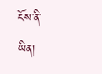ངོས་ནི་
ཡིན།